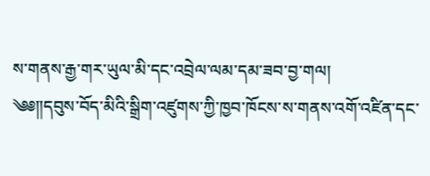ས་གནས་རྒྱ་གར་ཡུལ་མི་དང་འབྲེལ་ལམ་དམ་ཟབ་བྱ་གལ།
༄༅༎དབུས་བོད་མིའི་སྒྲིག་འཛུགས་ཀྱི་ཁྱབ་ཁོངས་ས་གནས་འགོ་འཛིན་དང་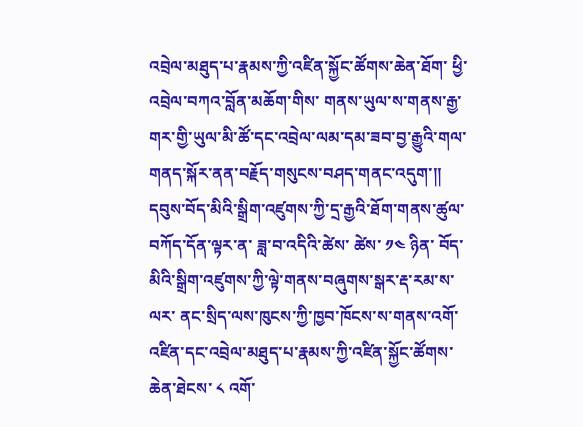འབྲེལ་མཐུད་པ་རྣམས་ཀྱི་འཛིན་སྐྱོང་ཚོགས་ཆེན་ཐོག་ ཕྱི་འབྲེལ་བཀའ་བློན་མཆོག་གིས་ གནས་ཡུལ་ས་གནས་རྒྱ་གར་གྱི་ཡུལ་མི་ཚོ་དང་འབྲེལ་ལམ་དམ་ཟབ་བྱ་རྒྱུའི་གལ་གནད་སྐོར་ནན་བརྗོད་གསུངས་བཤད་གནང་འདུག་༎
དབུས་བོད་མིའི་སྒྲིག་འཛུགས་ཀྱི་དྲ་རྒྱའི་ཐོག་གནས་ཚུལ་བཀོད་དོན་ལྟར་ན་ ཟླ་བ་འདིའི་ཚེས་ ཚེས་ ༡༤ ཉིན་ བོད་མིའི་སྒྲིག་འཛུགས་ཀྱི་ལྟེ་གནས་བཞུགས་སྒར་རྡ་རམ་ས་ལར་ ནང་སྲིད་ལས་ཁུངས་ཀྱི་ཁྱབ་ཁོངས་ས་གནས་འགོ་འཛིན་དང་འབྲེལ་མཐུད་པ་རྣམས་ཀྱི་འཛིན་སྐྱོང་ཚོགས་ཆེན་ཐེངས་ ༨ འགོ་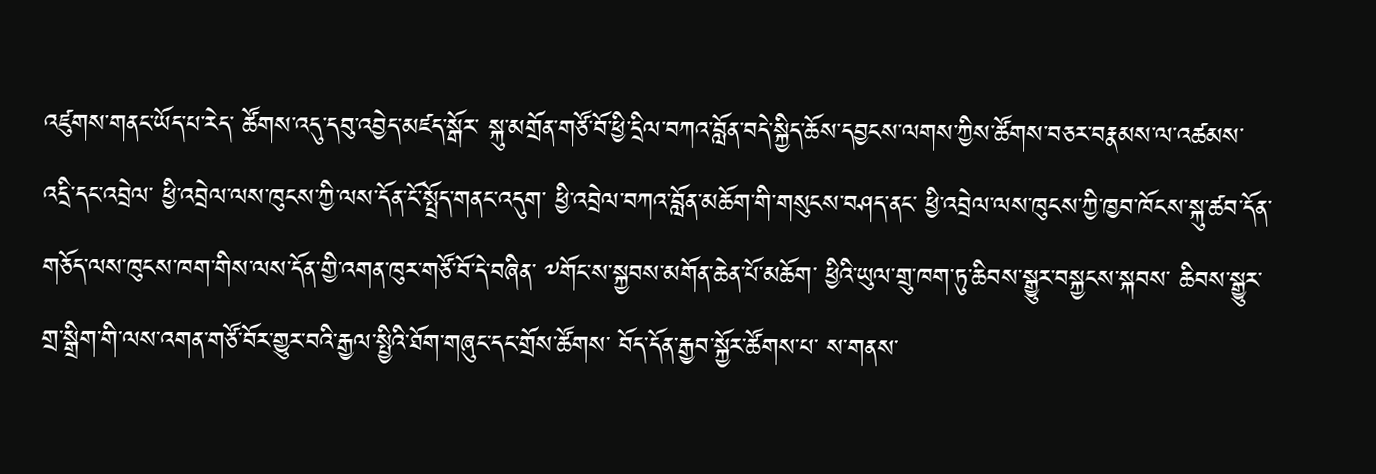འཛུགས་གནང་ཡོད་པ་རེད་ ཚོགས་འདུ་དབུ་འབྱེད་མཛད་སྒོར་ སྐུ་མགྲོན་གཙོ་བོ་ཕྱི་དྲིལ་བཀའ་བློན་བདེ་སྐྱིད་ཆོས་དབྱངས་ལགས་ཀྱིས་ཚོགས་བཅར་བརྣམས་ལ་འཚམས་འདྲི་དང་འབྲེལ་ ཕྱི་འབྲེལ་ལས་ཁུངས་ཀྱི་ལས་དོན་ངོ་སྤྲོད་གནང་འདུག་ ཕྱི་འབྲེལ་བཀའ་བློན་མཆོག་གི་གསུངས་བཤད་ནང་ ཕྱི་འབྲེལ་ལས་ཁུངས་ཀྱི་ཁྱབ་ཁོངས་སྐུ་ཚབ་དོན་གཅོད་ལས་ཁུངས་ཁག་གིས་ལས་དོན་གྱི་འགན་ཁུར་གཙོ་བོ་དེ་བཞིན་ ༸གོང་ས་སྐྱབས་མགོན་ཆེན་པོ་མཆོག་ ཕྱིའི་ཡུལ་གྲུ་ཁག་ཏུ་ཆིབས་སྒྱུར་བསྐྱངས་སྐབས་ ཆིབས་སྒྱུར་གྲ་སྒྲིག་གི་ལས་འགན་གཙོ་བོར་གྱུར་བའི་རྒྱལ་སྤྱིའི་ཐོག་གཞུང་དང་གྲོས་ཚོགས་ བོད་དོན་རྒྱབ་སྐྱོར་ཚོགས་པ་ ས་གནས་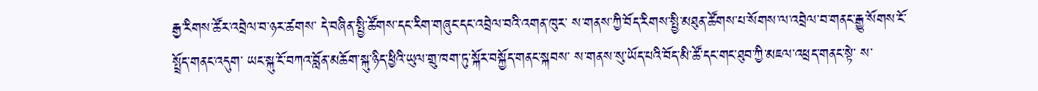རྒྱ་རིགས་ཚོར་འབྲེལ་བ་ཉར་ཚགས་ དེ་བཞིན་སྤྱི་ཚོགས་དང་རིག་གཞུང་དང་འབྲེལ་བའི་འགན་ཁུར་ ས་གནས་ཀྱི་བོད་རིགས་སྤྱི་མཐུན་ཚོགས་པ་སོགས་ལ་འབྲེལ་བ་གནང་རྒྱུ་སོགས་ངོ་སྤྲོད་གནང་འདུག་ ཡང་སྐུ་ངོ་བཀའ་བློན་མཆོག་སྐུ་ཉིད་ཕྱིའི་ཡུལ་གྲུ་ཁག་ཏུ་སྐོར་བསྐྱོད་གནང་སྐབས་ ས་གནས་སུ་ཡོད་པའི་བོད་མི་ཚོ་དང་གང་ཐུབ་ཀྱི་མཇལ་འཕྲད་གནང་སྟེ་ ས་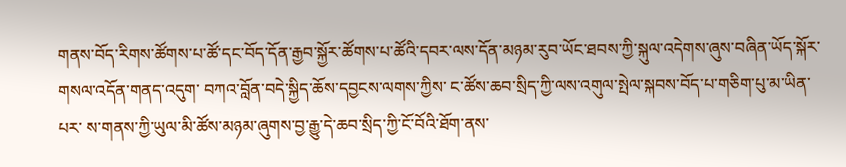གནས་བོད་རིགས་ཚོགས་པ་ཚོ་དང་བོད་དོན་རྒྱབ་སྐྱོར་ཚོགས་པ་ཚོའི་དབར་ལས་དོན་མཉམ་རུབ་ཡོང་ཐབས་ཀྱི་སྐུལ་འདེགས་ཞུས་བཞིན་ཡོད་སྐོར་གསལ་འདོན་གནད་འདུག་ བཀའ་བློན་བདེ་སྐྱིད་ཆོས་དབྱངས་ལགས་ཀྱིས་ ང་ཚོས་ཆབ་སྲིད་ཀྱི་ལས་འགུལ་སྤེལ་སྐབས་བོད་པ་གཅིག་པུ་མ་ཡིན་པར་ ས་གནས་ཀྱི་ཡུལ་མི་ཚོས་མཉམ་ཞུགས་བྱ་རྒྱུ་དེ་ཆབ་སྲིད་ཀྱི་ངོ་བོའི་ཐོག་ནས་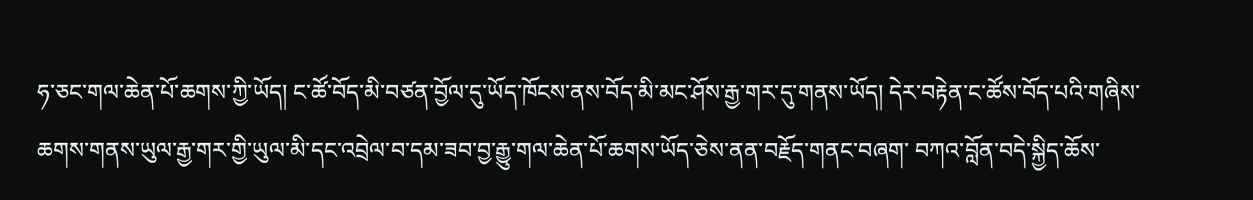ཧ་ཅང་གལ་ཆེན་པོ་ཆགས་ཀྱི་ཡོད། ང་ཚོ་བོད་མི་བཙན་བྱོལ་དུ་ཡོད་ཁོངས་ནས་བོད་མི་མང་ཤོས་རྒྱ་གར་དུ་གནས་ཡོད། དེར་བརྟེན་ང་ཚོས་བོད་པའི་གཞིས་ཆགས་གནས་ཡུལ་རྒྱ་གར་གྱི་ཡུལ་མི་དང་འབྲེལ་བ་དམ་ཟབ་བྱ་རྒྱུ་གལ་ཆེན་པོ་ཆགས་ཡོད་ཅེས་ནན་བརྗོད་གནང་བཞག་ བཀའ་བློན་བདེ་སྐྱིད་ཆོས་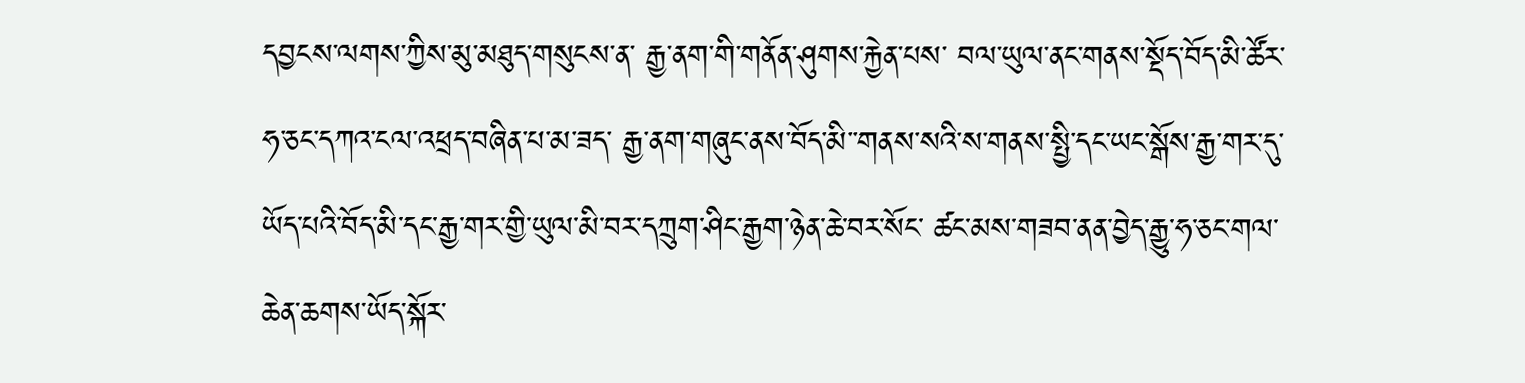དབྱངས་ལགས་ཀྱིས་མུ་མཐུད་གསུངས་ན་ རྒྱ་ནག་གི་གནོན་ཤུགས་རྐྱེན་པས་ བལ་ཡུལ་ནང་གནས་སྡོད་བོད་མི་ཚོར་ཧ་ཅང་དཀའ་ངལ་འཕྲད་བཞིན་པ་མ་ཟད་ རྒྱ་ནག་གཞུང་ནས་བོད་མི་་གནས་སའི་ས་གནས་སྤྱི་དང་ཡང་སྒོས་རྒྱ་གར་དུ་ཡོད་པའི་བོད་མི་དང་རྒྱ་གར་གྱི་ཡུལ་མི་བར་དཀྲུག་ཤིང་རྒྱག་ཉེན་ཆེ་བར་སོང་ ཚང་མས་གཟབ་ནན་བྱེད་རྒྱུ་ཧ་ཅང་གལ་ཆེན་ཆགས་ཡོད་སྐོར་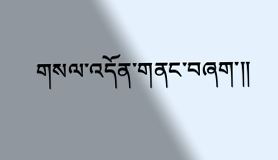གསལ་འདོན་གནང་བཞག་༎